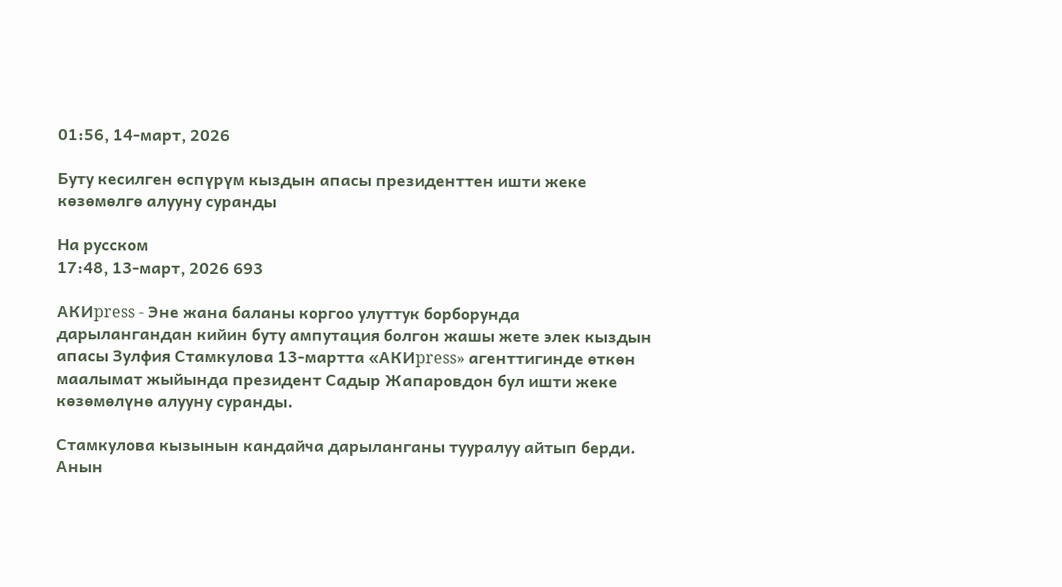01:56, 14-март, 2026

Буту кесилген өспүрүм кыздын апасы президенттен ишти жеке көзөмөлгө алууну суранды

На русском
17:48, 13-март, 2026 693

АКИpress - Эне жана баланы коргоо улуттук борборунда дарылангандан кийин буту ампутация болгон жашы жете элек кыздын апасы Зулфия Стамкулова 13-мартта «АКИpress» агенттигинде өткөн маалымат жыйында президент Садыр Жапаровдон бул ишти жеке көзөмөлүнө алууну суранды.

Стамкулова кызынын кандайча дарыланганы тууралуу айтып берди. Анын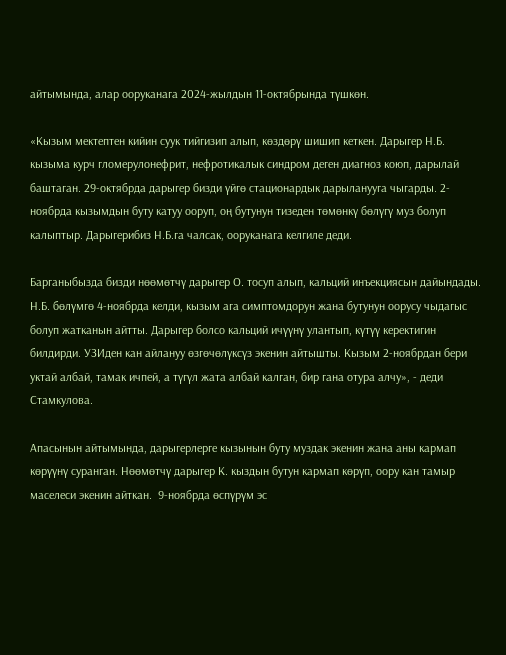айтымында, алар ооруканага 2024-жылдын 11-октябрында түшкөн.

«Кызым мектептен кийин суук тийгизип алып, көздөрү шишип кеткен. Дарыгер Н.Б. кызыма курч гломерулонефрит, нефротикалык синдром деген диагноз коюп, дарылай баштаган. 29-октябрда дарыгер бизди үйгө стационардык дарыланууга чыгарды. 2-ноябрда кызымдын буту катуу ооруп, оң бутунун тизеден төмөнкү бөлүгү муз болуп калыптыр. Дарыгерибиз Н.Б.га чалсак, ооруканага келгиле деди.

Барганыбызда бизди нөөмөтчү дарыгер О. тосуп алып, кальций инъекциясын дайындады. Н.Б. бөлүмгө 4-ноябрда келди, кызым ага симптомдорун жана бутунун оорусу чыдагыс болуп жатканын айтты. Дарыгер болсо кальций ичүүнү улантып, күтүү керектигин билдирди. УЗИден кан айлануу өзгөчөлүксүз экенин айтышты. Кызым 2-ноябрдан бери уктай албай, тамак ичпей, а түгүл жата албай калган, бир гана отура алчу», - деди Стамкулова.

Апасынын айтымында, дарыгерлерге кызынын буту муздак экенин жана аны кармап көрүүнү суранган. Нөөмөтчү дарыгер К. кыздын бутун кармап көрүп, оору кан тамыр маселеси экенин айткан.  9-ноябрда өспүрүм эс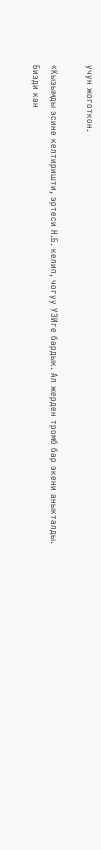учун жоготкон.

«Кызымды эсине келтиришти, эртеси Н.Б. келип, чогуу УЗИге бардык. Ал жерден тромб бар экени аныкталды. Бизди кан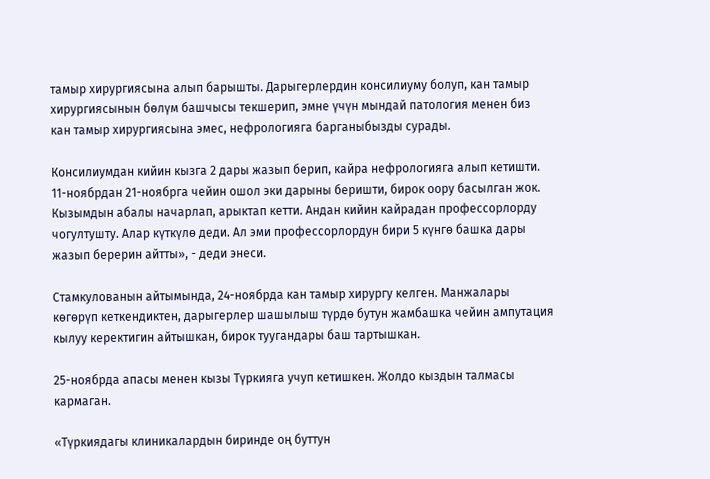тамыр хирургиясына алып барышты. Дарыгерлердин консилиуму болуп, кан тамыр хирургиясынын бөлүм башчысы текшерип, эмне үчүн мындай патология менен биз кан тамыр хирургиясына эмес, нефрологияга барганыбызды сурады.

Консилиумдан кийин кызга 2 дары жазып берип, кайра нефрологияга алып кетишти. 11-ноябрдан 21-ноябрга чейин ошол эки дарыны беришти, бирок оору басылган жок. Кызымдын абалы начарлап, арыктап кетти. Андан кийин кайрадан профессорлорду чогултушту. Алар күткүлө деди. Ал эми профессорлордун бири 5 күнгө башка дары жазып берерин айтты», - деди энеси.

Стамкулованын айтымында, 24-ноябрда кан тамыр хирургу келген. Манжалары көгөрүп кеткендиктен, дарыгерлер шашылыш түрдө бутун жамбашка чейин ампутация кылуу керектигин айтышкан, бирок туугандары баш тартышкан.

25-ноябрда апасы менен кызы Түркияга учуп кетишкен. Жолдо кыздын талмасы кармаган.

«Түркиядагы клиникалардын биринде оң буттун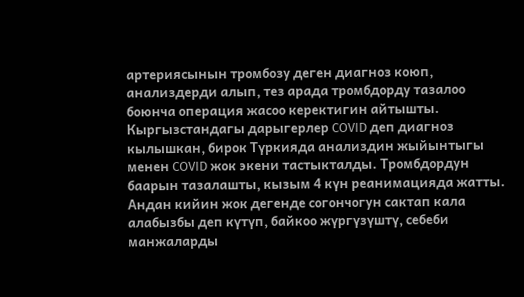артериясынын тромбозу деген диагноз коюп, анализдерди алып, тез арада тромбдорду тазалоо боюнча операция жасоо керектигин айтышты. Кыргызстандагы дарыгерлер COVID деп диагноз кылышкан, бирок Түркияда анализдин жыйынтыгы менен COVID жок экени тастыкталды. Тромбдордун баарын тазалашты, кызым 4 күн реанимацияда жатты. Андан кийин жок дегенде согончогун сактап кала алабызбы деп күтүп, байкоо жүргүзүштү, себеби манжаларды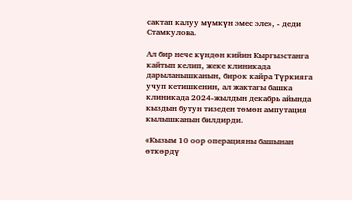сактап калуу мүмкүн эмес эле», - деди Стамкулова.

Ал бир нече күндөн кийин Кыргызстанга кайтып келип, жеке клиникада дарыланышканын, бирок кайра Түркияга учуп кетишкенин, ал жактагы башка клиникада 2024-жылдын декабрь айында кыздын бутун тизеден төмөн ампутация кылышканын билдирди.

«Кызым 10 оор операцияны башынан өткөрдү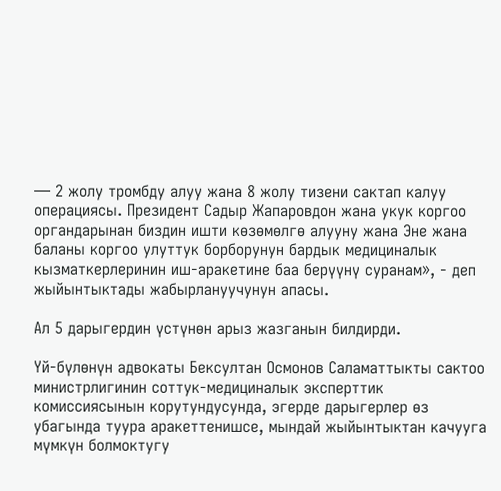— 2 жолу тромбду алуу жана 8 жолу тизени сактап калуу операциясы. Президент Садыр Жапаровдон жана укук коргоо органдарынан биздин ишти көзөмөлгө алууну жана Эне жана баланы коргоо улуттук борборунун бардык медициналык кызматкерлеринин иш-аракетине баа берүүнү суранам», - деп жыйынтыктады жабырлануучунун апасы.

Ал 5 дарыгердин үстүнөн арыз жазганын билдирди.

Үй-бүлөнүн адвокаты Бексултан Осмонов Саламаттыкты сактоо министрлигинин соттук-медициналык эксперттик комиссиясынын корутундусунда, эгерде дарыгерлер өз убагында туура аракеттенишсе, мындай жыйынтыктан качууга мүмкүн болмоктугу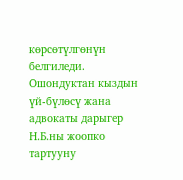көрсөтүлгөнүн белгиледи. Ошондуктан кыздын үй-бүлөсү жана адвокаты дарыгер Н.Б.ны жоопко тартууну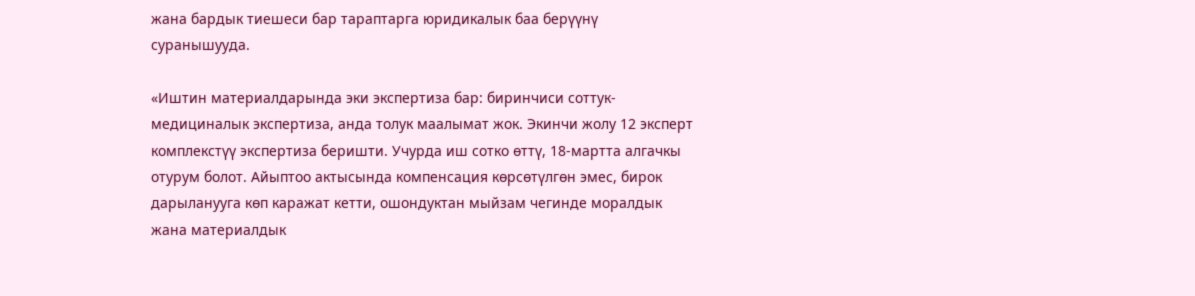жана бардык тиешеси бар тараптарга юридикалык баа берүүнү суранышууда.

«Иштин материалдарында эки экспертиза бар: биринчиси соттук-медициналык экспертиза, анда толук маалымат жок. Экинчи жолу 12 эксперт комплекстүү экспертиза беришти. Учурда иш сотко өттү, 18-мартта алгачкы отурум болот. Айыптоо актысында компенсация көрсөтүлгөн эмес, бирок дарыланууга көп каражат кетти, ошондуктан мыйзам чегинде моралдык жана материалдык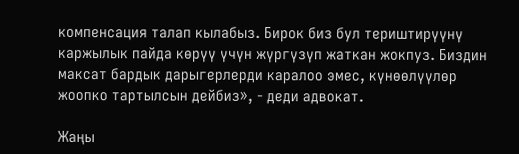компенсация талап кылабыз. Бирок биз бул териштирүүнү каржылык пайда көрүү үчүн жүргүзүп жаткан жокпуз. Биздин максат бардык дарыгерлерди каралоо эмес, күнөөлүүлөр жоопко тартылсын дейбиз», - деди адвокат.

Жаңы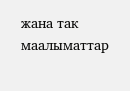жана так маалыматтар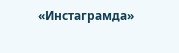«Инстаграмда»